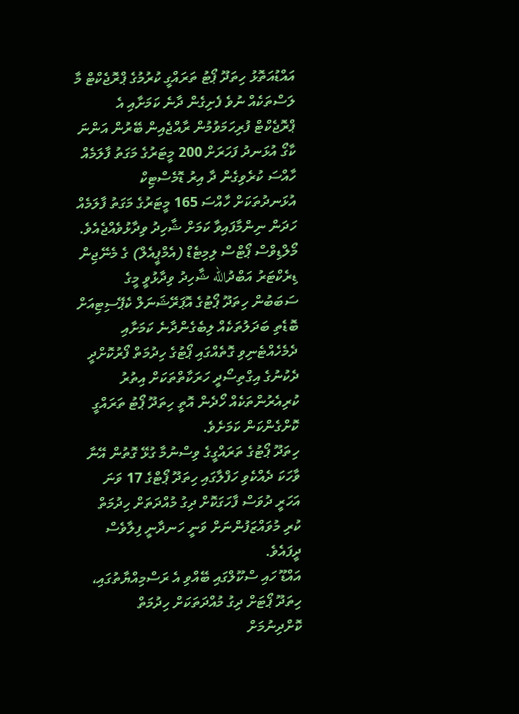އައްޑުއަތޮޅު ހިތަދޫ ޕޯޓު ތަރައްގީ ކުރުމުގެ ޕްރޮޖެކްޓް މާ ލަސްތަކެއް ނުވެ ފެށިގެން ދާނެ ކަމަށާއި އެ ޕްރޮޖެކްޓް ފުރިހަމަވުމުން ރާއްޖެއިން ބޭރުން އަންނަ ކާގޯ އުޅަނދު ފަހަރަށް 200 މީޓަރުގެ މަގަތު ފާލަމެއް ހާއްސަ ކުރެވިގެން ދާ އިރު ޑޮމެސްޓިކް އުޅަނދުތަކަށް ހާއްސަ 165 މީޓަރުގެ މަގަތު ފާލަމެއް ހަދަން ނިންމާފައިވާ ކަމަށް ޝާހިދު ވިދާޅުވެއްޖެއެވެ.
މޯލްޑިވްސް ޕޯޓްސް ލިމިޓެޑް (އެމްޕީއެލް) ގެ މެނޭޖިން ޑިރެކްޓަރު އަބްދުالله ޝާހިދު ވިދާޅުވީ މީގެ ސަބަބުން ހިތަދޫ ޕޯޓުގެ އޮޕަރޭޝަނަލް ކެޕޭސިޓިއަށް ބޮޑެތި ބަދަލުތަކެއް ލިބެގެންދާނެ ކަމަށާއި ދެމެހެއްޓެނިވި ގޮތެއްގައި ޕޯޓުގެ ހިދުމަތް ފޯރުކޮށްދީ ދެކުނުގެ އިގްތިސޯދީ ހަރަކާތްތަކަށް އިތުރު ކުރިއެރުންތަކެއް ހޯދެން އޮތީ ހިތަދޫ ޕޯޓު ތަރައްގީ ކޮށްގެންކަން ކަމަށެވެ.
ހިތަދޫ ޕޯޓުގެ ތަރައްގީގެ ވިސްނުމާ ގުޅޭ ގޮތުން އޭނާ ވާހަކަ ދެއްކެވި ހަފްލާގައި ހިތަދޫ ޕޯޓްގެ 17 ވަނަ އަހަރީ ދުވަސް ފާހަގަކޮށް ދިގު މުއްދަތަށް ހިދުމަތް ކުރި މުވައްޒަފުންނަށް ވަނީ ހަނދާނީ ފިލާވެސް ދީފައެވެ.
އައްޑޫ ހައި ސްކޫލްގައި ބޭއްވި އެ ރަސްމިއްޔާތުގައި، ހިތަދޫ ޕޯޓަށް ދިގު މުއްދަތަކަށް ހިދުމަތް ކޮށްދިނުމަށް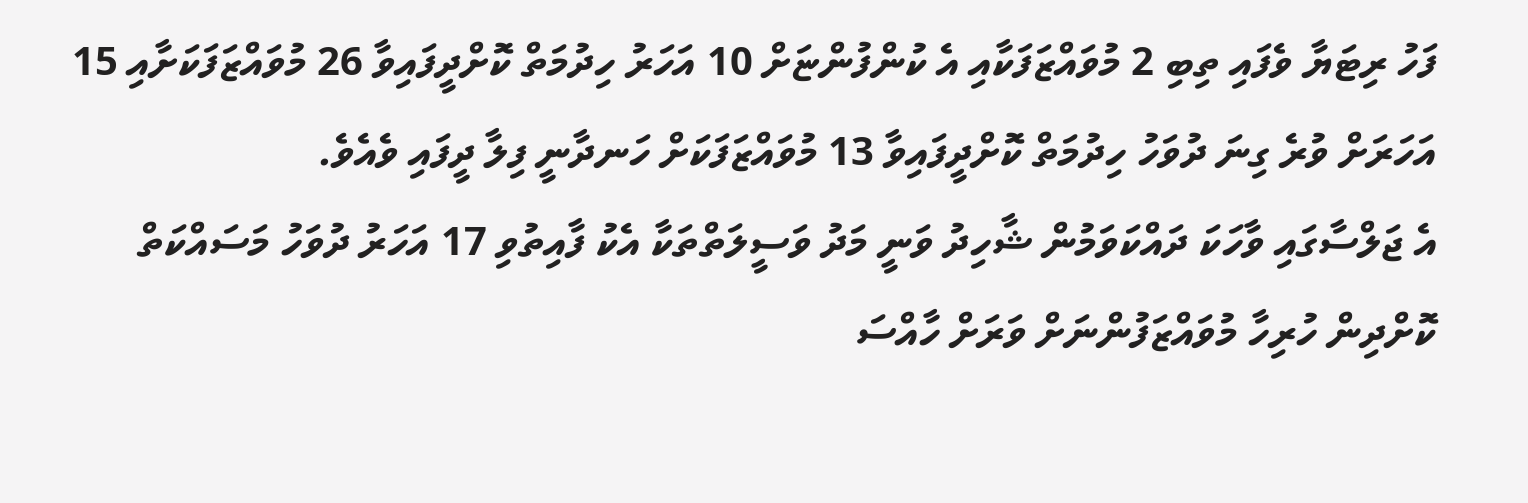ފަހު ރިޓަޔާ ވެފައި ތިބި 2 މުވައްޒަފަކާއި އެ ކުންފުންޏަށް 10 އަހަރު ހިދުމަތް ކޮށްދީފައިވާ 26 މުވައްޒަފަކަށާއި 15 އަހަރަށް ވުރެ ގިނަ ދުވަހު ހިދުމަތް ކޮށްދީފައިވާ 13 މުވައްޒަފަކަށް ހަނދާނީ ފިލާ ދީފައި ވެއެވެ.
އެ ޖަލްސާގައި ވާހަކަ ދައްކަވަމުން ޝާހިދު ވަނީ މަދު ވަސީލަތްތަކާ އެކު ފާއިތުވި 17 އަހަރު ދުވަހު މަސައްކަތް ކޮށްދިން ހުރިހާ މުވައްޒަފުންނަށް ވަރަށް ހާއްސަ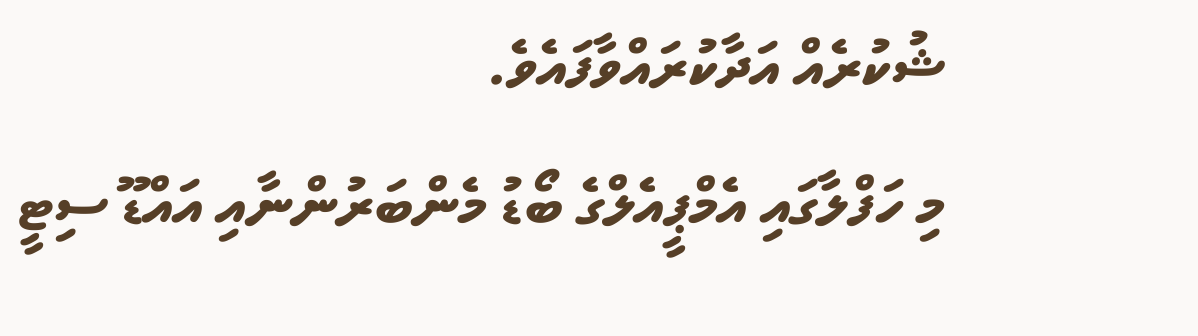ޝުކުރެއް އަދާކުރައްވާފައެވެ.
މި ހަފްލާގައި އެމްޕީއެލްގެ ބޯޑު މެންބަރުންނާއި އައްޑޫ ސިޓީ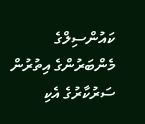ކައުންސިލްގެ މެންބަރުންގެ އިތުރުން ސަރުކާރުގެ އެކި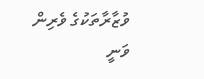ވުޒާރާތަކުގެ ވެރިން ވަނީ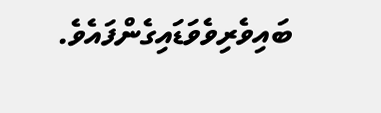ބައިވެރިވެވަޑައިގެންފައެވެ.